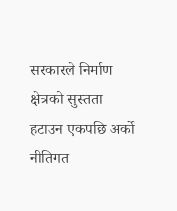सरकारले निर्माण क्षेत्रको सुस्तता हटाउन एकपछि अर्को नीतिगत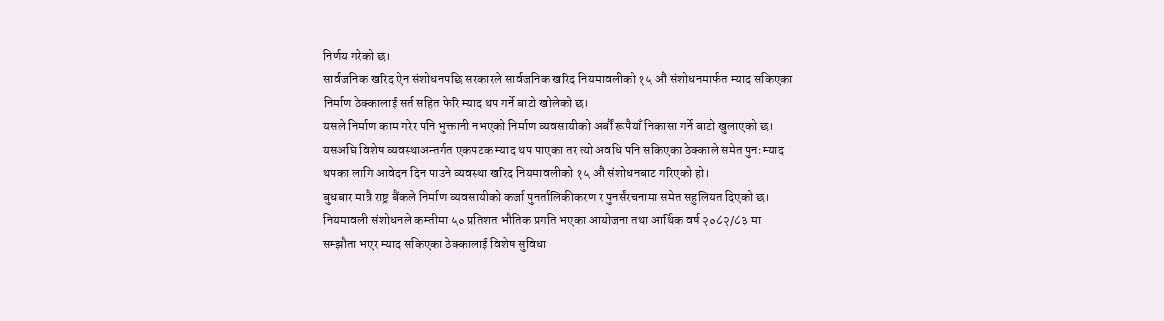निर्णय गरेको छ।
सार्वजनिक खरिद ऐन संशोधनपछि सरकारले सार्वजनिक खरिद नियमावलीको १५ औं संशोधनमार्फत म्याद सकिएका निर्माण ठेक्कालाई सर्त सहित फेरि म्याद थप गर्ने बाटो खोलेको छ।
यसले निर्माण काम गरेर पनि भुक्तानी नभएको निर्माण व्यवसायीको अर्बौं रूपैयाँ निकासा गर्ने बाटो खुलाएको छ।
यसअघि विशेष व्यवस्थाअन्तर्गत एकपटक म्याद थप पाएका तर त्यो अवधि पनि सकिएका ठेक्काले समेत पुनः म्याद थपका लागि आवेदन दिन पाउने व्यवस्था खरिद नियमावलीको १५ औं संशोधनबाट गरिएको हो।
बुधबार मात्रै राष्ट्र बैंकले निर्माण व्यवसायीको कर्जा पुनर्तालिकीकरण र पुनर्संरचनामा समेत सहुलियत दिएको छ।
नियमावली संशोधनले कम्तीमा ५० प्रतिशत भौतिक प्रगति भएका आयोजना तथा आर्थिक वर्ष २०८२/८३ मा सम्झौता भएर म्याद सकिएका ठेक्कालाई विशेष सुविधा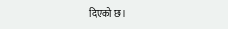दिएको छ।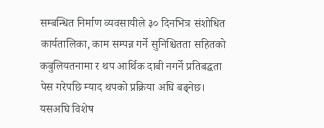सम्बन्धित निर्माण व्यवसायीले ३० दिनभित्र संशोधित कार्यतालिका, काम सम्पन्न गर्ने सुनिश्चितता सहितको कबुलियतनामा र थप आर्थिक दाबी नगर्ने प्रतिबद्धता पेस गरेपछि म्याद थपको प्रक्रिया अघि बढ्नेछ।
यसअघि विशेष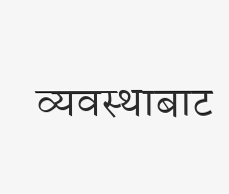व्यवस्थाबाट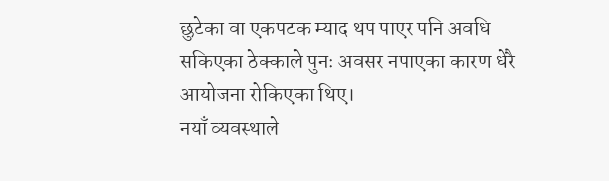छुटेका वा एकपटक म्याद थप पाएर पनि अवधि सकिएका ठेक्काले पुनः अवसर नपाएका कारण धेरै आयोजना रोकिएका थिए।
नयाँ व्यवस्थाले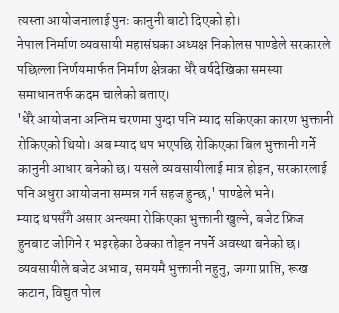त्यस्ता आयोजनालाई पुनः कानुनी बाटो दिएको हो।
नेपाल निर्माण व्यवसायी महासंघका अध्यक्ष निकोलस पाण्डेले सरकारले पछिल्ला निर्णयमार्फत निर्माण क्षेत्रका धेरै वर्षदेखिका समस्या समाधानतर्फ कदम चालेको बताए।
'धेरै आयोजना अन्तिम चरणमा पुग्दा पनि म्याद सकिएका कारण भुक्तानी रोकिएको थियो। अब म्याद थप भएपछि रोकिएका बिल भुक्तानी गर्ने कानुनी आधार बनेको छ। यसले व्यवसायीलाई मात्र होइन, सरकारलाई पनि अधुरा आयोजना सम्पन्न गर्न सहज हुन्छ,' पाण्डेले भने।
म्याद थपसँगै असार अन्त्यमा रोकिएका भुक्तानी खुल्ने, बजेट फ्रिज हुनबाट जोगिने र भइरहेका ठेक्का तोड्न नपर्ने अवस्था बनेको छ।
व्यवसायीले बजेट अभाव, समयमै भुक्तानी नहुनु, जग्गा प्राप्ति, रूख कटान, विद्युत पोल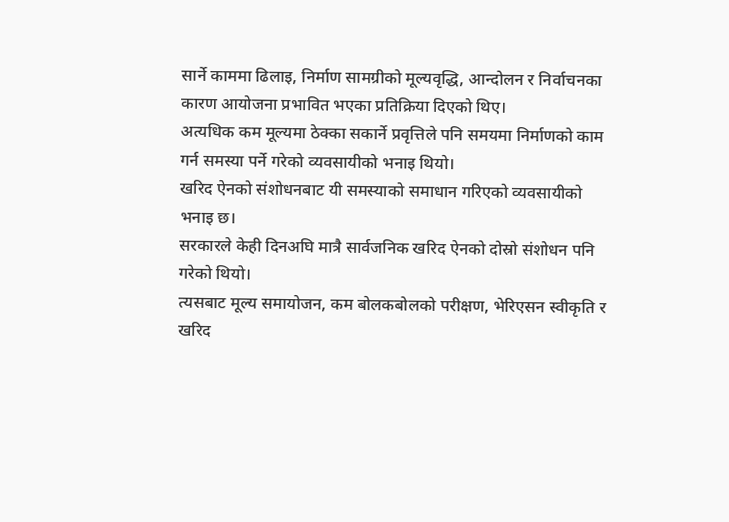सार्ने काममा ढिलाइ, निर्माण सामग्रीको मूल्यवृद्धि, आन्दोलन र निर्वाचनका कारण आयोजना प्रभावित भएका प्रतिक्रिया दिएको थिए।
अत्यधिक कम मूल्यमा ठेक्का सकार्ने प्रवृत्तिले पनि समयमा निर्माणको काम गर्न समस्या पर्ने गरेको व्यवसायीको भनाइ थियो।
खरिद ऐनको संशोधनबाट यी समस्याको समाधान गरिएको व्यवसायीको भनाइ छ।
सरकारले केही दिनअघि मात्रै सार्वजनिक खरिद ऐनको दोस्रो संशोधन पनि गरेको थियो।
त्यसबाट मूल्य समायोजन, कम बोलकबोलको परीक्षण, भेरिएसन स्वीकृति र खरिद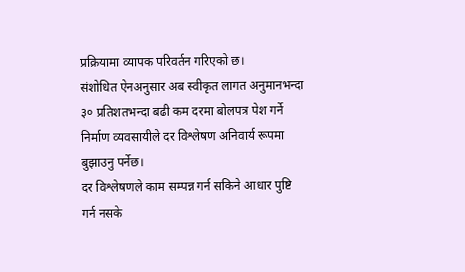प्रक्रियामा व्यापक परिवर्तन गरिएको छ।
संशोधित ऐनअनुसार अब स्वीकृत लागत अनुमानभन्दा ३० प्रतिशतभन्दा बढी कम दरमा बोलपत्र पेश गर्ने निर्माण व्यवसायीले दर विश्लेषण अनिवार्य रूपमा बुझाउनु पर्नेछ।
दर विश्लेषणले काम सम्पन्न गर्न सकिने आधार पुष्टि गर्न नसके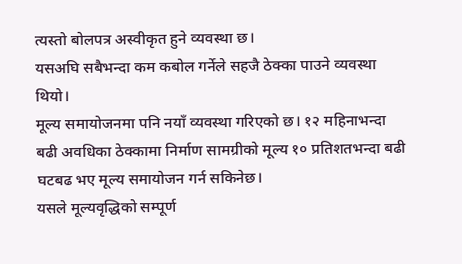त्यस्तो बोलपत्र अस्वीकृत हुने व्यवस्था छ।
यसअघि सबैभन्दा कम कबोल गर्नेले सहजै ठेक्का पाउने व्यवस्था थियो।
मूल्य समायोजनमा पनि नयाँ व्यवस्था गरिएको छ। १२ महिनाभन्दा बढी अवधिका ठेक्कामा निर्माण सामग्रीको मूल्य १० प्रतिशतभन्दा बढी घटबढ भए मूल्य समायोजन गर्न सकिनेछ।
यसले मूल्यवृद्धिको सम्पूर्ण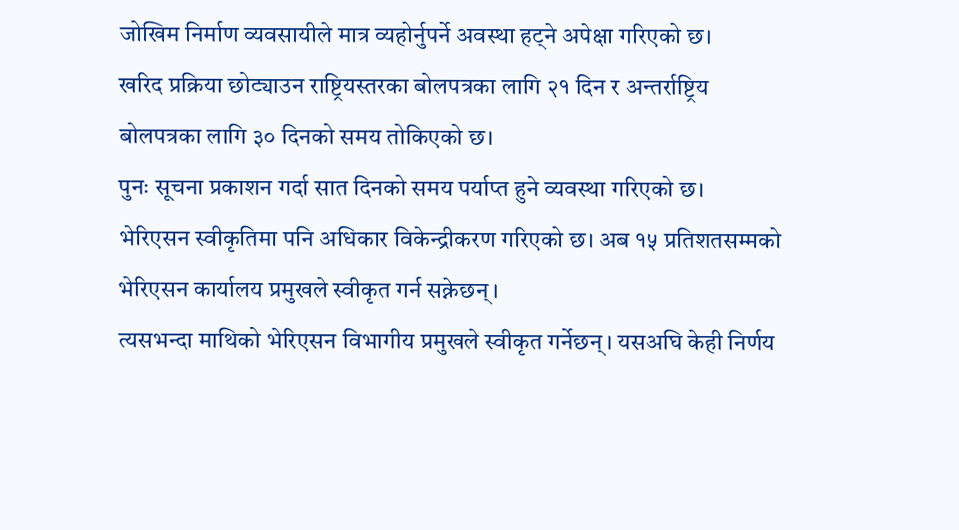जोखिम निर्माण व्यवसायीले मात्र व्यहोर्नुपर्ने अवस्था हट्ने अपेक्षा गरिएको छ।
खरिद प्रक्रिया छोट्याउन राष्ट्रियस्तरका बोलपत्रका लागि २१ दिन र अन्तर्राष्ट्रिय बोलपत्रका लागि ३० दिनको समय तोकिएको छ।
पुनः सूचना प्रकाशन गर्दा सात दिनको समय पर्याप्त हुने व्यवस्था गरिएको छ।
भेरिएसन स्वीकृतिमा पनि अधिकार विकेन्द्रीकरण गरिएको छ। अब १५ प्रतिशतसम्मको भेरिएसन कार्यालय प्रमुखले स्वीकृत गर्न सक्नेछन्।
त्यसभन्दा माथिको भेरिएसन विभागीय प्रमुखले स्वीकृत गर्नेछन्। यसअघि केही निर्णय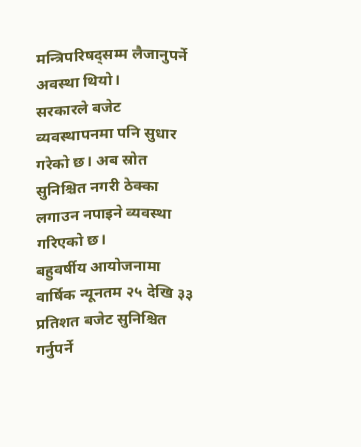मन्त्रिपरिषद्सम्म लैजानुपर्ने अवस्था थियो।
सरकारले बजेट व्यवस्थापनमा पनि सुधार गरेको छ। अब स्रोत सुनिश्चित नगरी ठेक्का लगाउन नपाइने व्यवस्था गरिएको छ।
बहुवर्षीय आयोजनामा वार्षिक न्यूनतम २५ देखि ३३ प्रतिशत बजेट सुनिश्चित गर्नुपर्ने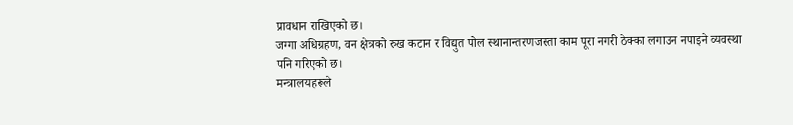प्रावधान राखिएको छ।
जग्गा अधिग्रहण, वन क्षेत्रको रुख कटान र विद्युत पोल स्थानान्तरणजस्ता काम पूरा नगरी ठेक्का लगाउन नपाइने व्यवस्था पनि गरिएको छ।
मन्त्रालयहरूले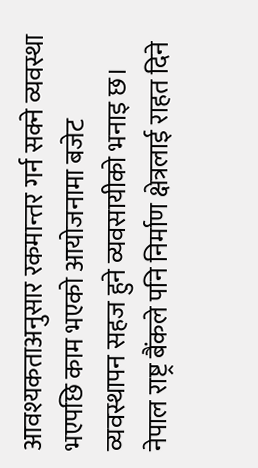आवश्यकताअनुसार रकमान्तर गर्न सक्ने व्यवस्था भएपछि काम भएको आयोजनामा बजेट व्यवस्थापन सहज हुने व्यवसायीको भनाइ छ।
नेपाल राष्ट्र बैंकले पनि निर्माण क्षेत्रलाई राहत दिने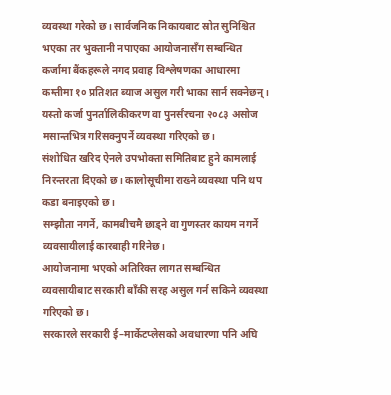व्यवस्था गरेको छ। सार्वजनिक निकायबाट स्रोत सुनिश्चित भएका तर भुक्तानी नपाएका आयोजनासँग सम्बन्धित कर्जामा बैंकहरूले नगद प्रवाह विश्लेषणका आधारमा कम्तीमा १० प्रतिशत ब्याज असुल गरी भाका सार्न सक्नेछन्।
यस्तो कर्जा पुनर्तालिकीकरण वा पुनर्संरचना २०८३ असोज मसान्तभित्र गरिसक्नुपर्ने व्यवस्था गरिएको छ।
संशोधित खरिद ऐनले उपभोक्ता समितिबाट हुने कामलाई निरन्तरता दिएको छ। कालोसूचीमा राख्ने व्यवस्था पनि थप कडा बनाइएको छ।
सम्झौता नगर्ने, कामबीचमै छाड्ने वा गुणस्तर कायम नगर्ने व्यवसायीलाई कारबाही गरिनेछ।
आयोजनामा भएको अतिरिक्त लागत सम्बन्धित व्यवसायीबाट सरकारी बाँकी सरह असुल गर्न सकिने व्यवस्था गरिएको छ।
सरकारले सरकारी ई–मार्केटप्लेसको अवधारणा पनि अघि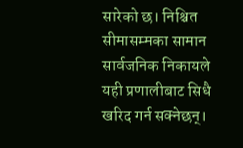सारेको छ। निश्चित सीमासम्मका सामान सार्वजनिक निकायले यही प्रणालीबाट सिधै खरिद गर्न सक्नेछन्।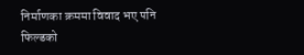निर्माणका क्रममा विवाद भए पनि फिल्डको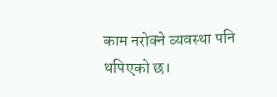काम नरोक्ने व्यवस्था पनि थपिएको छ।